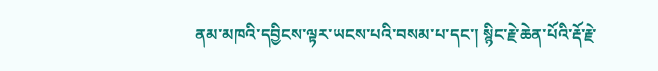ནམ་མཁའི་དབྱིངས་ལྟར་ཡངས་པའི་བསམ་པ་དང་། སྙིང་རྗེ་ཆེན་པོའི་རྡོ་རྗེ་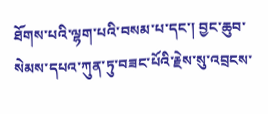ཐོགས་པའི་ལྷག་པའི་བསམ་པ་དང་། བྱང་ཆུབ་སེམས་དཔའ་ཀུན་ཏུ་བཟང་པོའི་རྗེས་སུ་འབྲངས་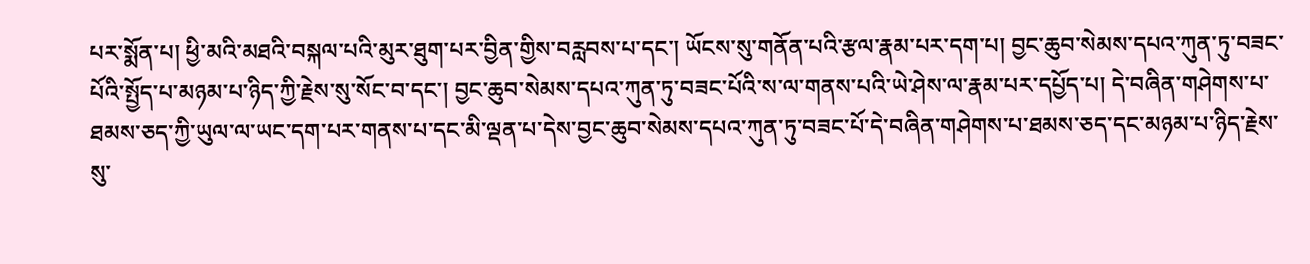པར་སྨོན་པ། ཕྱི་མའི་མཐའི་བསྐལ་པའི་མུར་ཐུག་པར་བྱིན་གྱིས་བརླབས་པ་དང་། ཡོངས་སུ་གནོན་པའི་རྩལ་རྣམ་པར་དག་པ། བྱང་ཆུབ་སེམས་དཔའ་ཀུན་ཏུ་བཟང་པོའི་སྤྱོད་པ་མཉམ་པ་ཉིད་ཀྱི་རྗེས་སུ་སོང་བ་དང་། བྱང་ཆུབ་སེམས་དཔའ་ཀུན་ཏུ་བཟང་པོའི་ས་ལ་གནས་པའི་ཡེ་ཤེས་ལ་རྣམ་པར་དཔྱོད་པ། དེ་བཞིན་གཤེགས་པ་ཐམས་ཅད་ཀྱི་ཡུལ་ལ་ཡང་དག་པར་གནས་པ་དང་མི་ལྡན་པ་དེས་བྱང་ཆུབ་སེམས་དཔའ་ཀུན་ཏུ་བཟང་པོ་དེ་བཞིན་གཤེགས་པ་ཐམས་ཅད་དང་མཉམ་པ་ཉིད་རྗེས་སུ་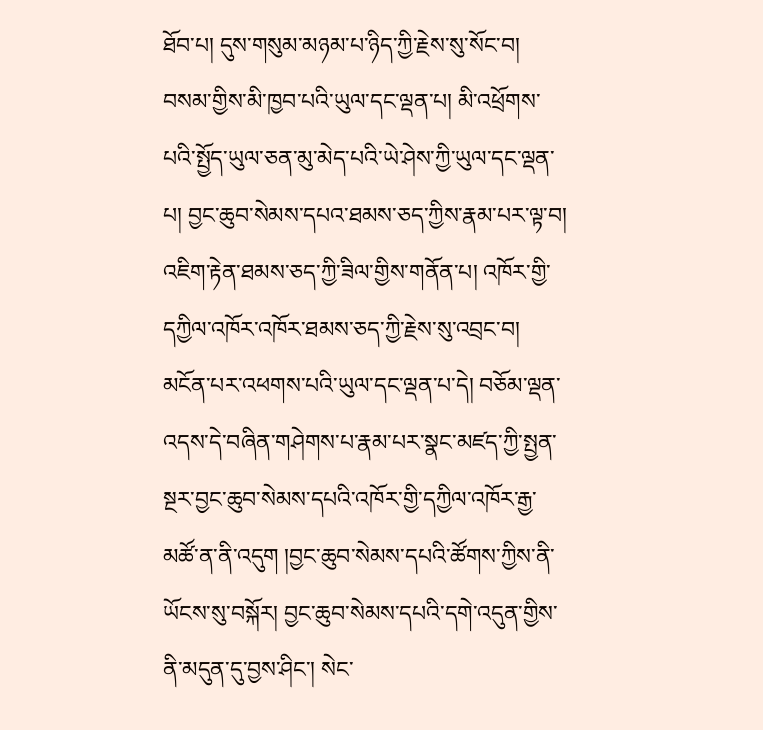ཐོབ་པ། དུས་གསུམ་མཉམ་པ་ཉིད་ཀྱི་རྗེས་སུ་སོང་བ། བསམ་གྱིས་མི་ཁྱབ་པའི་ཡུལ་དང་ལྡན་པ། མི་འཕྲོགས་པའི་སྤྱོད་ཡུལ་ཅན་མུ་མེད་པའི་ཡེ་ཤེས་ཀྱི་ཡུལ་དང་ལྡན་པ། བྱང་ཆུབ་སེམས་དཔའ་ཐམས་ཅད་ཀྱིས་རྣམ་པར་ལྟ་བ། འཇིག་རྟེན་ཐམས་ཅད་ཀྱི་ཟིལ་གྱིས་གནོན་པ། འཁོར་གྱི་དཀྱིལ་འཁོར་འཁོར་ཐམས་ཅད་ཀྱི་རྗེས་སུ་འབྲང་བ། མངོན་པར་འཕགས་པའི་ཡུལ་དང་ལྡན་པ་དེ། བཅོམ་ལྡན་འདས་དེ་བཞིན་གཤེགས་པ་རྣམ་པར་སྣང་མཛད་ཀྱི་སྤྱན་སྔར་བྱང་ཆུབ་སེམས་དཔའི་འཁོར་གྱི་དཀྱིལ་འཁོར་རྒྱ་མཚོ་ན་ནི་འདུག །བྱང་ཆུབ་སེམས་དཔའི་ཚོགས་ཀྱིས་ནི་ཡོངས་སུ་བསྐོར། བྱང་ཆུབ་སེམས་དཔའི་དགེ་འདུན་གྱིས་ནི་མདུན་དུ་བྱས་ཤིང་། སེང་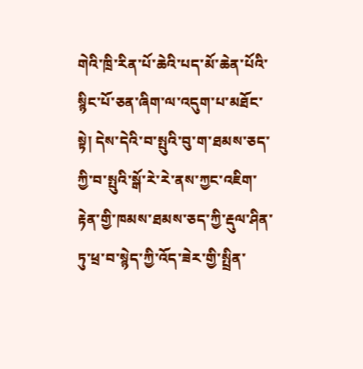གེའི་ཁྲི་རིན་པོ་ཆེའི་པད་མོ་ཆེན་པོའི་སྙིང་པོ་ཅན་ཞིག་ལ་འདུག་པ་མཐོང་སྟེ། དེས་དེའི་བ་སྤུའི་བུ་ག་ཐམས་ཅད་ཀྱི་བ་སྤུའི་སྒོ་རེ་རེ་ནས་ཀྱང་འཇིག་རྟེན་གྱི་ཁམས་ཐམས་ཅད་ཀྱི་རྡུལ་ཤིན་ཏུ་ཕྲ་བ་སྙེད་ཀྱི་འོད་ཟེར་གྱི་སྤྲིན་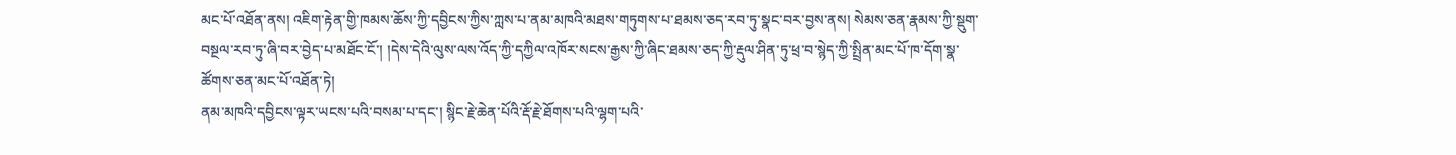མང་པོ་འཐོན་ནས། འཇིག་རྟེན་གྱི་ཁམས་ཆོས་ཀྱི་དབྱིངས་ཀྱིས་ཀླས་པ་ནམ་མཁའི་མཐས་གཏུགས་པ་ཐམས་ཅད་རབ་ཏུ་སྣང་བར་བྱས་ནས། སེམས་ཅན་རྣམས་ཀྱི་སྡུག་བསྔལ་རབ་ཏུ་ཞི་བར་བྱེད་པ་མཐོང་ངོ་། །དེས་དེའི་ལུས་ལས་འོད་ཀྱི་དཀྱིལ་འཁོར་སངས་རྒྱས་ཀྱི་ཞིང་ཐམས་ཅད་ཀྱི་རྡུལ་ཤིན་ཏུ་ཕྲ་བ་སྙེད་ཀྱི་སྤྲིན་མང་པོ་ཁ་དོག་སྣ་ཚོགས་ཅན་མང་པོ་འཐོན་ཏེ།
ནམ་མཁའི་དབྱིངས་ལྟར་ཡངས་པའི་བསམ་པ་དང་། སྙིང་རྗེ་ཆེན་པོའི་རྡོ་རྗེ་ཐོགས་པའི་ལྷག་པའི་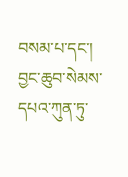བསམ་པ་དང་། བྱང་ཆུབ་སེམས་དཔའ་ཀུན་ཏུ་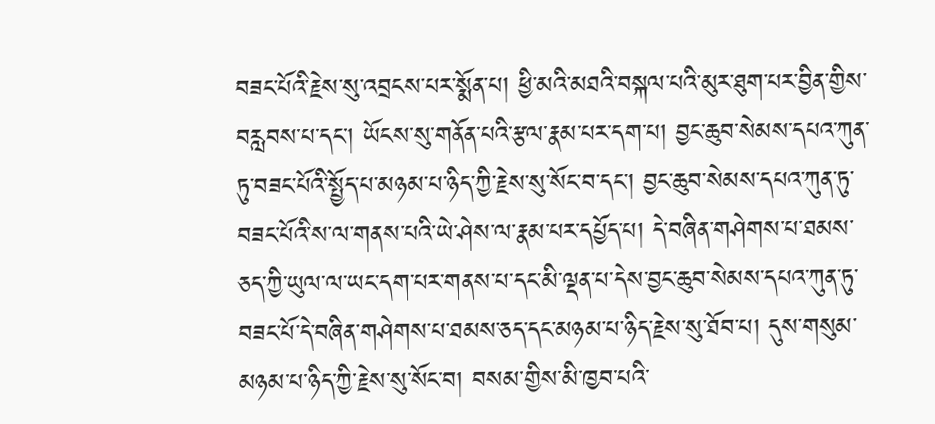བཟང་པོའི་རྗེས་སུ་འབྲངས་པར་སྨོན་པ། ཕྱི་མའི་མཐའི་བསྐལ་པའི་མུར་ཐུག་པར་བྱིན་གྱིས་བརླབས་པ་དང་། ཡོངས་སུ་གནོན་པའི་རྩལ་རྣམ་པར་དག་པ། བྱང་ཆུབ་སེམས་དཔའ་ཀུན་ཏུ་བཟང་པོའི་སྤྱོད་པ་མཉམ་པ་ཉིད་ཀྱི་རྗེས་སུ་སོང་བ་དང་། བྱང་ཆུབ་སེམས་དཔའ་ཀུན་ཏུ་བཟང་པོའི་ས་ལ་གནས་པའི་ཡེ་ཤེས་ལ་རྣམ་པར་དཔྱོད་པ། དེ་བཞིན་གཤེགས་པ་ཐམས་ཅད་ཀྱི་ཡུལ་ལ་ཡང་དག་པར་གནས་པ་དང་མི་ལྡན་པ་དེས་བྱང་ཆུབ་སེམས་དཔའ་ཀུན་ཏུ་བཟང་པོ་དེ་བཞིན་གཤེགས་པ་ཐམས་ཅད་དང་མཉམ་པ་ཉིད་རྗེས་སུ་ཐོབ་པ། དུས་གསུམ་མཉམ་པ་ཉིད་ཀྱི་རྗེས་སུ་སོང་བ། བསམ་གྱིས་མི་ཁྱབ་པའི་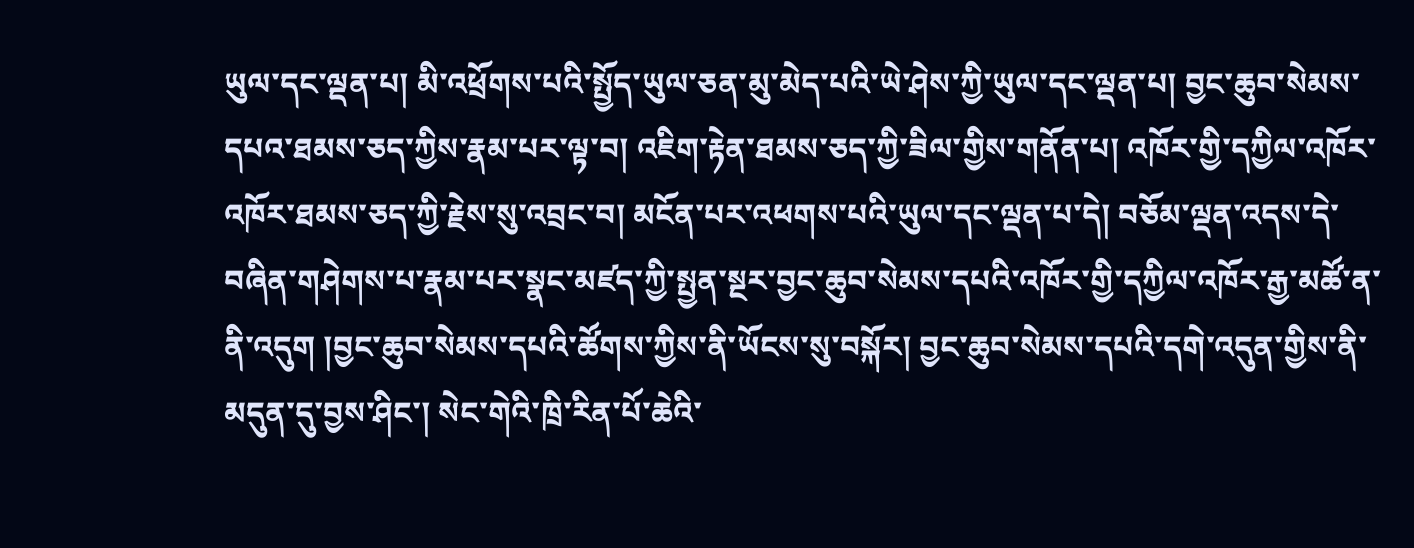ཡུལ་དང་ལྡན་པ། མི་འཕྲོགས་པའི་སྤྱོད་ཡུལ་ཅན་མུ་མེད་པའི་ཡེ་ཤེས་ཀྱི་ཡུལ་དང་ལྡན་པ། བྱང་ཆུབ་སེམས་དཔའ་ཐམས་ཅད་ཀྱིས་རྣམ་པར་ལྟ་བ། འཇིག་རྟེན་ཐམས་ཅད་ཀྱི་ཟིལ་གྱིས་གནོན་པ། འཁོར་གྱི་དཀྱིལ་འཁོར་འཁོར་ཐམས་ཅད་ཀྱི་རྗེས་སུ་འབྲང་བ། མངོན་པར་འཕགས་པའི་ཡུལ་དང་ལྡན་པ་དེ། བཅོམ་ལྡན་འདས་དེ་བཞིན་གཤེགས་པ་རྣམ་པར་སྣང་མཛད་ཀྱི་སྤྱན་སྔར་བྱང་ཆུབ་སེམས་དཔའི་འཁོར་གྱི་དཀྱིལ་འཁོར་རྒྱ་མཚོ་ན་ནི་འདུག །བྱང་ཆུབ་སེམས་དཔའི་ཚོགས་ཀྱིས་ནི་ཡོངས་སུ་བསྐོར། བྱང་ཆུབ་སེམས་དཔའི་དགེ་འདུན་གྱིས་ནི་མདུན་དུ་བྱས་ཤིང་། སེང་གེའི་ཁྲི་རིན་པོ་ཆེའི་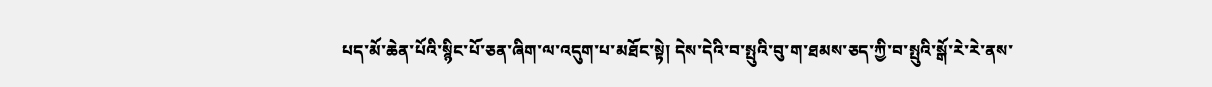པད་མོ་ཆེན་པོའི་སྙིང་པོ་ཅན་ཞིག་ལ་འདུག་པ་མཐོང་སྟེ། དེས་དེའི་བ་སྤུའི་བུ་ག་ཐམས་ཅད་ཀྱི་བ་སྤུའི་སྒོ་རེ་རེ་ནས་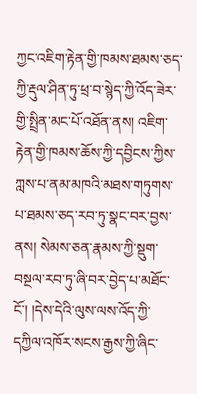ཀྱང་འཇིག་རྟེན་གྱི་ཁམས་ཐམས་ཅད་ཀྱི་རྡུལ་ཤིན་ཏུ་ཕྲ་བ་སྙེད་ཀྱི་འོད་ཟེར་གྱི་སྤྲིན་མང་པོ་འཐོན་ནས། འཇིག་རྟེན་གྱི་ཁམས་ཆོས་ཀྱི་དབྱིངས་ཀྱིས་ཀླས་པ་ནམ་མཁའི་མཐས་གཏུགས་པ་ཐམས་ཅད་རབ་ཏུ་སྣང་བར་བྱས་ནས། སེམས་ཅན་རྣམས་ཀྱི་སྡུག་བསྔལ་རབ་ཏུ་ཞི་བར་བྱེད་པ་མཐོང་ངོ་། །དེས་དེའི་ལུས་ལས་འོད་ཀྱི་དཀྱིལ་འཁོར་སངས་རྒྱས་ཀྱི་ཞིང་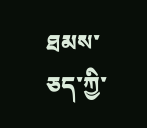ཐམས་ཅད་ཀྱི་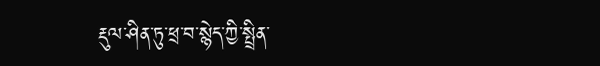རྡུལ་ཤིན་ཏུ་ཕྲ་བ་སྙེད་ཀྱི་སྤྲིན་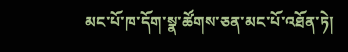མང་པོ་ཁ་དོག་སྣ་ཚོགས་ཅན་མང་པོ་འཐོན་ཏེ།